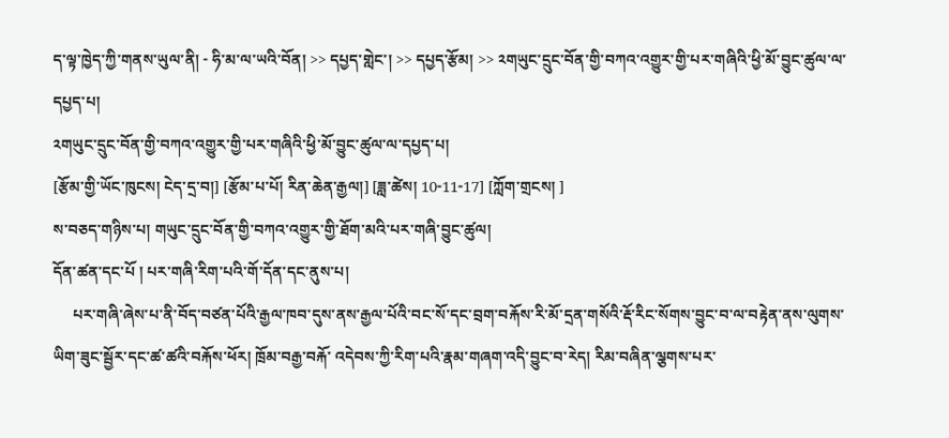ད་ལྟ་ཁྱེད་ཀྱི་གནས་ཡུལ་ནི། - ཧི་མ་ལ་ཡའི་བོན། >> དཔྱད་གླེང་། >> དཔྱད་རྩོམ། >> ༢གཡུང་དྲུང་བོན་གྱི་བཀའ་འགྱུར་གྱི་པར་གཞིའི་ཕྱི་མོ་བྱུང་ཚུལ་ལ་དཔྱད་པ།
༢གཡུང་དྲུང་བོན་གྱི་བཀའ་འགྱུར་གྱི་པར་གཞིའི་ཕྱི་མོ་བྱུང་ཚུལ་ལ་དཔྱད་པ།
[རྩོམ་གྱི་ཡོང་ཁུངས། ངེད་དྲ་བ།] [རྩོམ་པ་པོ། རིན་ཆེན་རྒྱལ།] [ཟླ་ཚེས། 10-11-17] [ཀློག་གྲངས། ]
ས་བཅད་གཉིས་པ། གཡུང་དྲུང་བོན་གྱི་བཀའ་འགྱུར་གྱི་ཐོག་མའི་པར་གཞི་བྱུང་ཚུལ།
དོན་ཚན་དང་པོ ། པར་གཞི་རིག་པའི་གོ་དོན་དང་ནུས་པ།
     པར་གཞི་ཞེས་པ་ནི་བོད་བཙན་པོའི་རྒྱལ་ཁབ་དུས་ནས་རྒྱལ་པོའི་བང་སོ་དང་བྲག་བརྐོས་རི་མོ་དྲན་གསོའི་རྡོ་རིང་སོགས་བྱུང་བ་ལ་བརྟེན་ནས་ལུགས་ཡིག་ཟུང་སྦྱོར་དང་ཚ་ཚའི་བརྐོས་ཕོར། ཁྲོམ་བརྒྱ་བརྐོ་ འདེབས་ཀྱི་རིག་པའི་རྣམ་གཞག་འདི་བྱུང་བ་རེད། རིམ་བཞིན་ལྕགས་པར་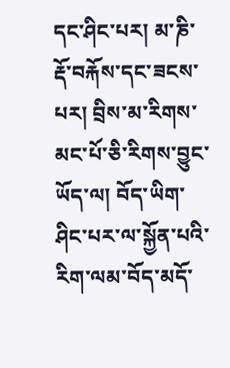དང་ཤིང་པར། མ་ཎི་རྡོ་བརྐོས་དང་ཟངས་པར། བྲིས་མ་རིགས་མང་པོ་ཅི་རིགས་བྱུང་ཡོད་ལ། བོད་ཡིག་ཤིང་པར་ལ་སྐྱོན་པའི་རིག་ལམ་བོད་མདོ་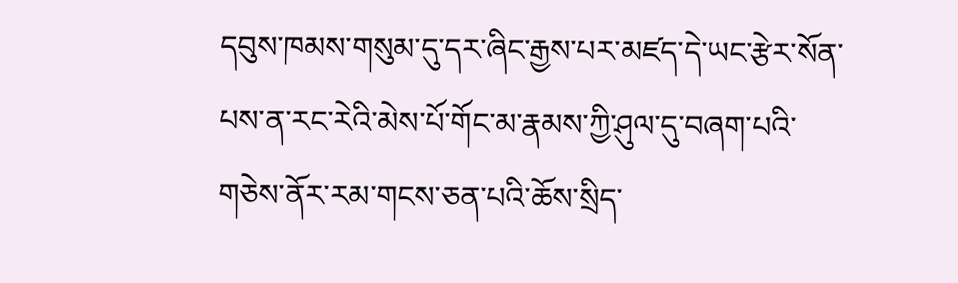དབུས་ཁམས་གསུམ་དུ་དར་ཞིང་རྒྱས་པར་མཛད་དེ་ཡང་རྩེར་སོན་པས་ན་རང་རེའི་མེས་པོ་གོང་མ་རྣམས་ཀྱི་ཤུལ་དུ་བཞག་པའི་གཅེས་ནོར་རམ་གངས་ཅན་པའི་ཆོས་སྲིད་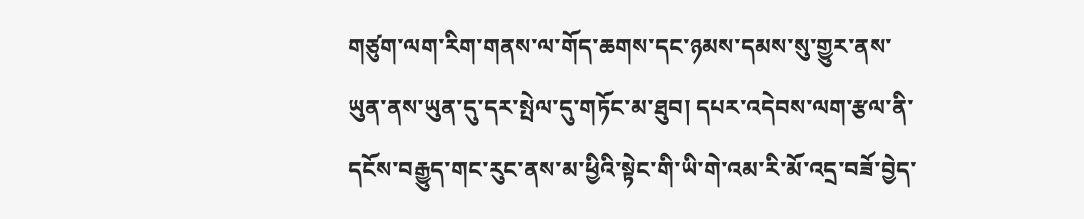གཙུག་ལག་རིག་གནས་ལ་གོད་ཆགས་དང་ཉམས་དམས་སུ་གྱུར་ནས་ཡུན་ནས་ཡུན་དུ་དར་སྤེལ་དུ་གཏོང་མ་ཐུབ། དཔར་འདེབས་ལག་རྩལ་ནི་དངོས་བརྒྱུད་གང་རུང་ནས་མ་ཕྱིའི་སྟེང་གི་ཡི་གེ་འམ་རི་མོ་འདྲ་བཟོ་བྱེད་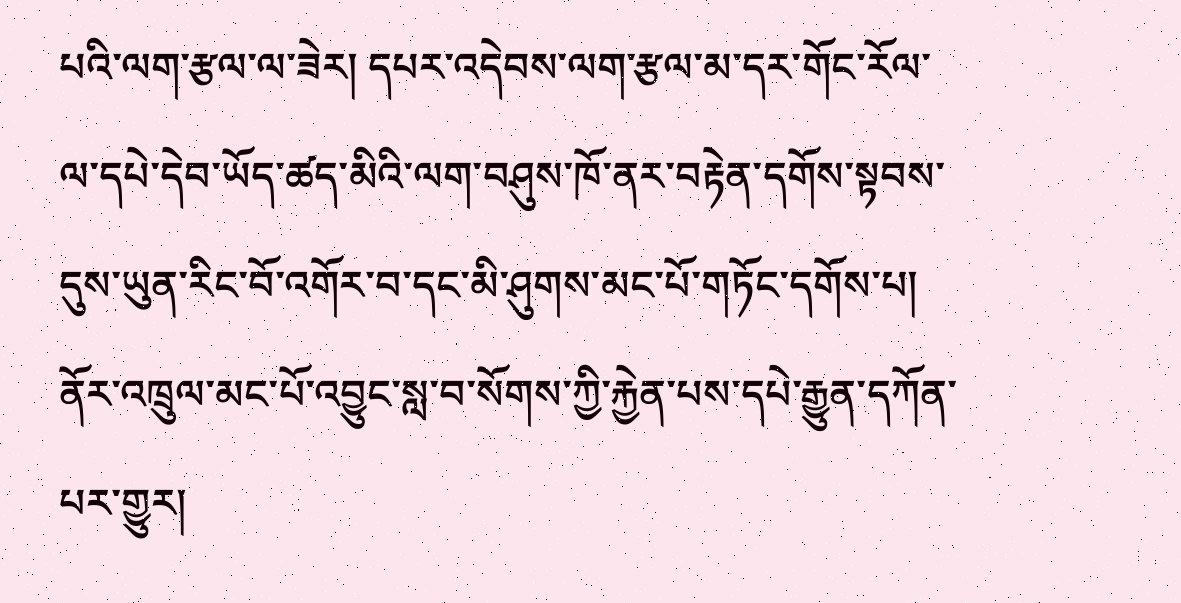པའི་ལག་རྩལ་ལ་ཟེར། དཔར་འདེབས་ལག་རྩལ་མ་དར་གོང་རོལ་ལ་དཔེ་དེབ་ཡོད་ཚད་མིའི་ལག་བཤུས་ཁོ་ནར་བརྟེན་དགོས་སྟབས་དུས་ཡུན་རིང་བོ་འགོར་བ་དང་མི་ཤུགས་མང་པོ་གཏོང་དགོས་པ། ནོར་འཁྲུལ་མང་པོ་འབྱུང་སླ་བ་སོགས་ཀྱི་རྐྱེན་པས་དཔེ་རྒྱུན་དཀོན་པར་གྱུར།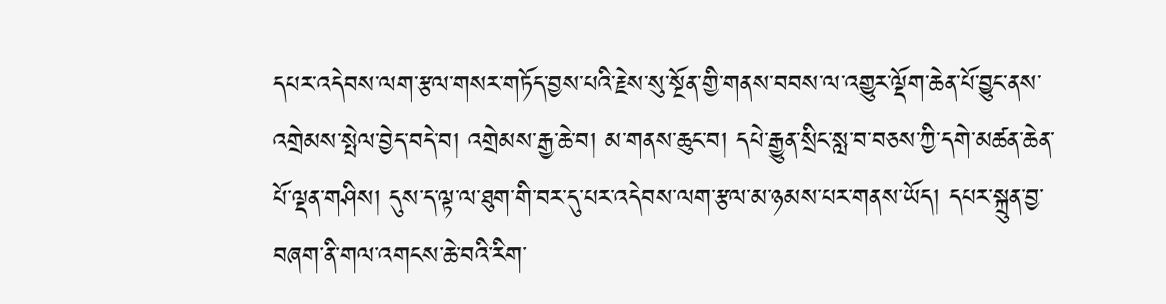དཔར་འདེབས་ལག་རྩལ་གསར་གཏོད་བྱས་པའི་རྗེས་སུ་སྔོན་གྱི་གནས་བབས་ལ་འགྱུར་ལྡོག་ཆེན་པོ་བྱུང་ནས་འགྲེམས་སྤེལ་བྱེད་བདེ་བ། འགྲེམས་རྒྱ་ཆེ་བ། མ་གནས་ཆུང་བ། དཔེ་རྒྱུན་སྲིང་སླ་བ་བཅས་ཀྱི་དགེ་མཚན་ཆེན་པོ་ལྡན་གཤིས། དུས་ད་ལྟ་ལ་ཐུག་གི་བར་དུ་པར་འདེབས་ལག་རྩལ་མ་ཉམས་པར་གནས་ཡོད། དཔར་སྐྲུན་བྱ་བཞག་ནི་གལ་འགངས་ཆེ་བའི་རིག་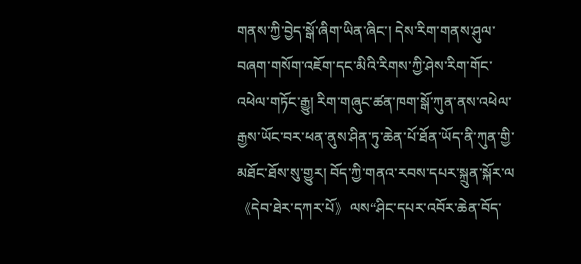གནས་ཀྱི་བྱེད་སྒོ་ཞིག་ཡིན་ཞིང་། དེས་རིག་གནས་ཤུལ་བཞག་གསོག་འཇོག་དང་མིའི་རིགས་ཀྱི་ཤེས་རིག་གོང་འཕེལ་གཏོང་རྒྱུ། རིག་གཞུང་ཚན་ཁག་སྒོ་ཀུན་ནས་འཕེལ་རྒྱས་ཡོང་བར་ཕན་ནུས་ཤིན་ཏུ་ཆེན་པོ་ཐོན་ཡོད་ནི་ཀུན་གྱི་མཐོང་ཐོས་སུ་གྱུར། བོད་ཀྱི་གནའ་རབས་དཔར་སྐྲུན་སྐོར་ལ《དེབ་ཐེར་དཀར་པོ》ལས“ཤིང་དཔར་འབོར་ཆེན་བོད་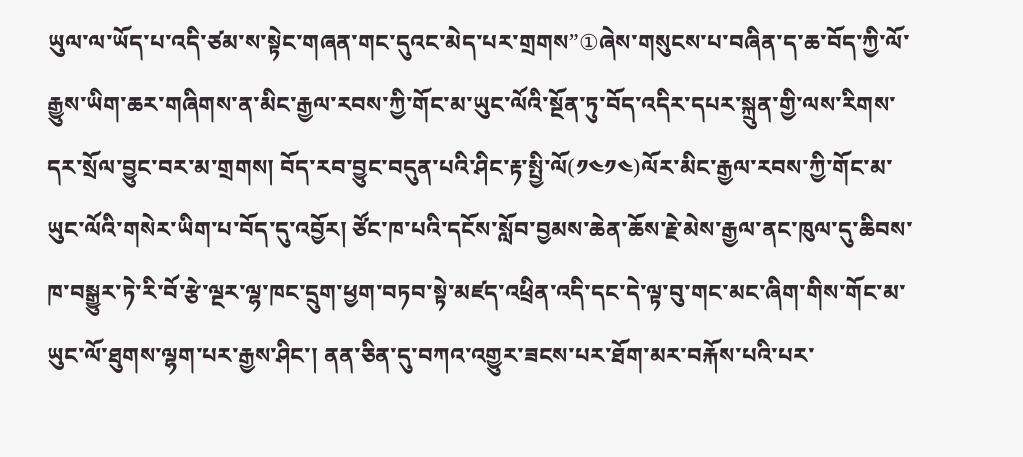ཡུལ་ལ་ཡོད་པ་འདི་ཙམ་ས་སྟེང་གཞན་གང་དུའང་མེད་པར་གྲགས”①ཞེས་གསུངས་པ་བཞིན་ད་ཆ་བོད་ཀྱི་ལོ་རྒྱུས་ཡིག་ཆར་གཞིགས་ན་མིང་རྒྱལ་རབས་ཀྱི་གོང་མ་ཡུང་ལོའི་སྔོན་ཏུ་བོད་འདིར་དཔར་སྐྲུན་གྱི་ལས་རིགས་དར་སྲོལ་བྱུང་བར་མ་གྲགས། བོད་རབ་བྱུང་བདུན་པའི་ཤིང་རྟ་སྤྱི་ལོ(༡༤༡༤)ལོར་མིང་རྒྱལ་རབས་ཀྱི་གོང་མ་ཡུང་ལོའི་གསེར་ཡིག་པ་བོད་དུ་འབྱོར། ཙོང་ཁ་པའི་དངོས་སློབ་བྱམས་ཆེན་ཆོས་རྗེ་མེས་རྒྱལ་ནང་ཁུལ་དུ་ཆིབས་ཁ་བསྒྱུར་ཏེ་རི་བོ་རྩེ་ལྔར་ལྷ་ཁང་དྲུག་ཕྱག་བཏབ་སྟེ་མཛད་འཕྲིན་འདི་དང་དེ་ལྟ་བུ་གང་མང་ཞིག་གིས་གོང་མ་ཡུང་ལོ་ཐུགས་ལྷག་པར་རྒྱས་ཤིང་། ནན་ཅིན་དུ་བཀའ་འགྱུར་ཟངས་པར་ཐོག་མར་བརྐོས་པའི་པར་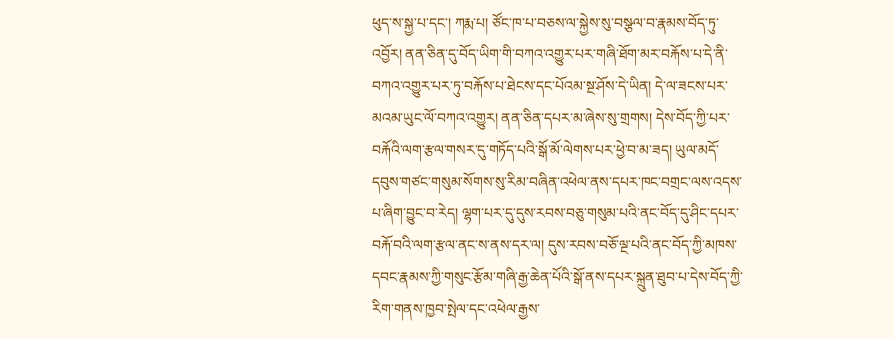ཕུད་ས་སྐྱ་པ་དང་། ཀརྨ་པ། ཙོང་ཁ་པ་བཅས་ལ་སྐྱེས་སུ་བསྩལ་བ་རྣམས་བོད་ཏུ་འབྱོར། ནན་ཅིན་དུ་བོད་ཡིག་གི་བཀའ་འགྱུར་པར་གཞི་ཐོག་མར་བརྐོས་པ་དེ་ནི་བཀའ་འགྱུར་པར་ཏུ་བརྐོས་པ་ཐེངས་དང་པོའམ་སྔ་ཤོས་དེ་ཡིན། དེ་ལ་ཟངས་པར་མའམ་ཡུང་ལོ་བཀའ་འགྱུར། ནན་ཅིན་དཔར་མ་ཞེས་སུ་གྲགས། དེས་བོད་ཀྱི་པར་བརྐོའི་ལག་རྩལ་གསར་དུ་གཏོད་པའི་སྒོ་མོ་ལེགས་པར་ཕྱེ་བ་མ་ཟད། ཡུལ་མདོ་དབུས་གཙང་གསུམ་སོགས་སུ་རིམ་བཞིན་འཕེལ་ནས་དཔར་ཁང་བགྲང་ལས་འདས་པ་ཞིག་བྱུང་བ་རེད། ལྷག་པར་དུ་དུས་རབས་བཅུ་གསུམ་པའི་ནང་བོད་དུ་ཤིང་དཔར་བརྐོ་བའི་ལག་རྩལ་ནང་ས་ནས་དར་ལ། དུས་རབས་བཅོ་ལྔ་པའི་ནང་བོད་ཀྱི་མཁས་དབང་རྣམས་ཀྱི་གསུང་རྩོམ་གཞི་རྒྱ་ཆེན་པོའི་སྒོ་ནས་དཔར་སྐྲུན་ཐུབ་པ་དེས་བོད་ཀྱི་རིག་གནས་ཁྱབ་སྤེལ་དང་འཕེལ་རྒྱས་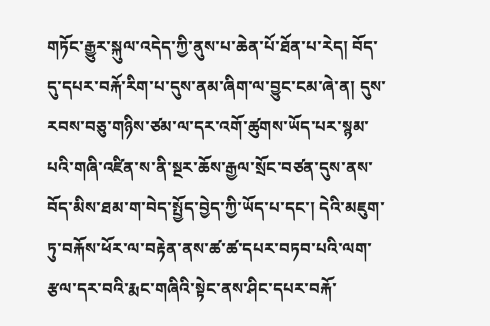གཏོང་རྒྱུར་སྐུལ་འདེད་ཀྱི་ནུས་པ་ཆེན་པོ་ཐོན་པ་རེད། བོད་དུ་དཔར་བརྐོ་རིག་པ་དུས་ནམ་ཞིག་ལ་བྱུང་ངམ་ཞེ་ན། དུས་རབས་བཅུ་གཉིས་ཙམ་ལ་དར་འགོ་ཚུགས་ཡོད་པར་སྙམ་པའི་གཞི་འཛིན་ས་ནི་སྔར་ཆོས་རྒྱལ་སྲོང་བཙན་དུས་ནས་བོད་མིས་ཐམ་ག་བེད་སྤྱོད་བྱེད་ཀྱི་ཡོད་པ་དང་། དེའི་མཇུག་ཏུ་བརྐོས་ཕོར་ལ་བརྟེན་ནས་ཚ་ཚ་དཔར་བཏབ་པའི་ལག་རྩལ་དར་བའི་རྨང་གཞིའི་སྟེང་ནས་ཤིང་དཔར་བརྐོ་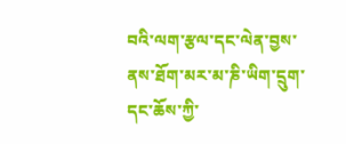བའི་ལག་རྩལ་དང་ལེན་བྱས་ནས་ཐོག་མར་མ་ཎི་ཡིག་དྲུག་དང་ཆོས་ཀྱི་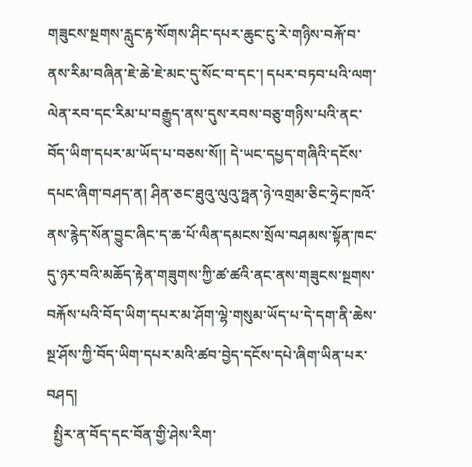གཟུངས་སྔགས་རླུང་རྟ་སོགས་ཤིང་དཔར་ཆུང་ངུ་རེ་གཉིས་བརྐོ་བ་ནས་རིམ་བཞིན་ཇེ་ཆེ་ཇེ་མང་དུ་སོང་བ་དང་། དཔར་བཏབ་པའི་ལག་ལེན་རབ་དང་རིམ་པ་བརྒྱུད་ནས་དུས་རབས་བཅུ་གཉིས་པའི་ནང་བོད་ཡིག་དཔར་མ་ཡོད་པ་བཅས་སོ།། དེ་ཡང་དཔྱད་གཞིའི་དངོས་དཔང་ཞིག་བཤད་ན། ཤིན་ཅང་ཐུའུ་ལུའུ་ཧྥན་ཉེ་འགྲམ་ཅིང་ཧྲེང་ཁའོ་ནས་རྙེད་སོན་བྱུང་ཞིང་ད་ཆ་པོ་ལིན་དམངས་སྲོལ་བཤམས་སྟོན་ཁང་དུ་ཉར་བའི་མཆོད་རྟེན་གཟུགས་ཀྱི་ཚ་ཚའི་ནང་ནས་གཟུངས་སྔགས་བརྐོས་པའི་བོད་ཡིག་དཔར་མ་ཤོག་ལྷེ་གསུམ་ཡོད་པ་དེ་དག་ནི་ཆེས་སྔ་ཤོས་ཀྱི་བོད་ཡིག་དཔར་མའི་ཚབ་བྱེད་དངོས་དཔེ་ཞིག་ཡིན་པར་བཤད།
  སྤྱིར་ན་བོད་དང་བོན་གྱི་ཤེས་རིག་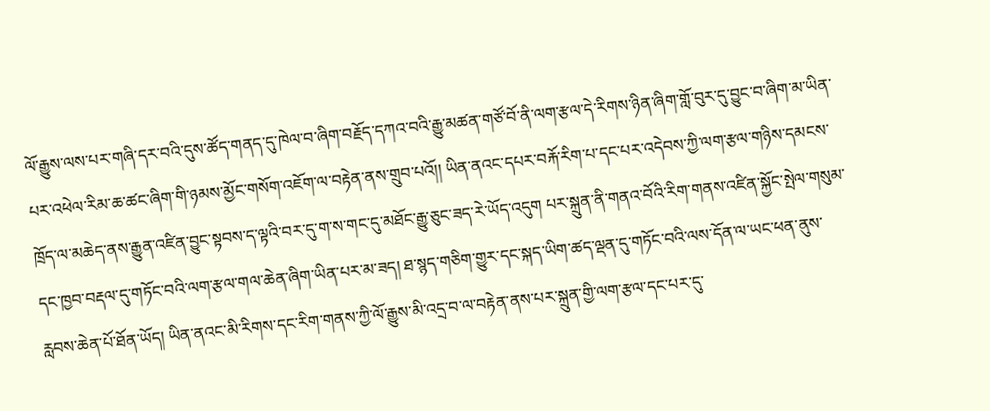ལོ་རྒྱུས་ལས་པར་གཞི་དར་བའི་དུས་ཚོད་གནད་དུ་ཁེལ་བ་ཞིག་བརྗོད་དཀའ་བའི་རྒྱུ་མཚན་གཙོ་བོ་ནི་ལག་རྩལ་དེ་རིགས་ཉིན་ཞིག་གློ་བུར་དུ་བྱུང་བ་ཞིག་མ་ཡིན་པར་འཕེལ་རིམ་ཆ་ཚང་ཞིག་གི་ཉམས་མྱོང་གསོག་འཇོག་ལ་བརྟེན་ནས་གྲུབ་པའོ།། ཡིན་ནའང་དཔར་བརྐོ་རིག་པ་དང་པར་འདེབས་ཀྱི་ལག་རྩལ་གཉིས་དམངས་ཁྲོད་ལ་མཆེད་ནས་རྒྱུན་འཛིན་བྱུང་སྟབས་ད་ལྟའི་བར་དུ་ག་ས་གང་དུ་མཐོང་རྒྱུ་ཅུང་ཟད་རེ་ཡོད་འདུག པར་སྐྲུན་ནི་གནའ་བོའི་རིག་གནས་འཛིན་སྐྱོང་སྤེལ་གསུམ་དང་ཁྱབ་བརྡལ་དུ་གཏོང་བའི་ལག་རྩལ་གལ་ཆེན་ཞིག་ཡིན་པར་མ་ཟད། ཐ་སྙད་གཅིག་གྱུར་དང་སྐད་ཡིག་ཚད་ལྡན་དུ་གཏོང་བའི་ལས་དོན་ལ་ཡང་ཕན་ནུས་རླབས་ཆེན་པོ་ཐོན་ཡོད། ཡིན་ནའང་མི་རིགས་དང་རིག་གནས་ཀྱི་ལོ་རྒྱུས་མི་འདྲ་བ་ལ་བརྟེན་ནས་པར་སྐྲུན་གྱི་ལག་རྩལ་དང་པར་དུ་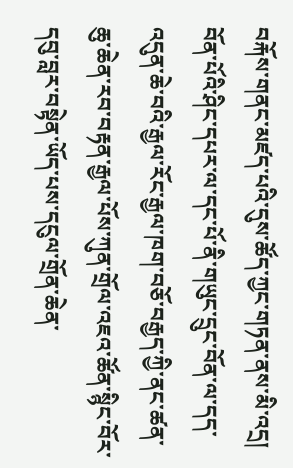བརྐོས་གནང་མཛད་པའི་དུས་ཚོད་ཀྱང་གཏན་ནས་མི་འདྲ། བོན་པོའི་ཤིང་དཔར་ལ་དང་པོ་ནི་གཡུང་དྲུང་བོན་ལ་དད་འདུན་ཆེ་བའི་རྒྱལ་རོང་རྒྱལ་ཁག་བཅོ་བརྒྱད་ཀྱི་ནང་ཚན་ཆུ་ཆེན་རབ་བརྟན་རྒྱལ་པོས་ཀུན་གྲོལ་འཇའ་ཚོན་སྙིང་བོར་དབུ་བླར་བསྟེན་ཡོད་པས་དངུལ་གྲོན་ཆེན་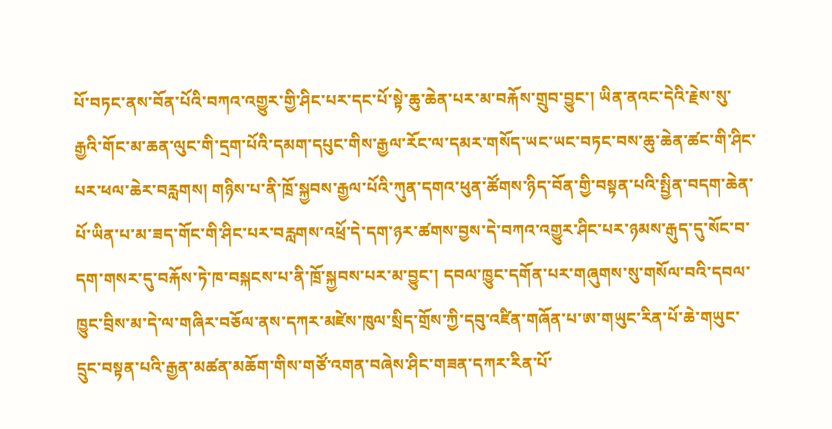པོ་བཏང་ནས་བོན་པོའི་བཀའ་འགྱུར་གྱི་ཤིང་པར་དང་པོ་སྟེ་ཆུ་ཆེན་པར་མ་བརྐོས་གྲུབ་བྱུང་། ཡིན་ནའང་དེའི་རྗེས་སུ་རྒྱའི་གོང་མ་ཆན་ལུང་གི་དྲག་པོའི་དམག་དཔུང་གིས་རྒྱལ་རོང་ལ་དམར་གསོད་ཡང་ཡང་བཏང་བས་ཆུ་ཆེན་ཚང་གི་ཤིང་པར་ཕལ་ཆེར་བརླགས། གཉིས་པ་ནི་ཁྲོ་སྐྱབས་རྒྱལ་པོའི་ཀུན་དགའ་ཕུན་ཚོགས་ཉིད་བོན་གྱི་བསྟན་པའི་སྤྱིན་བདག་ཆེན་པོ་ཡིན་པ་མ་ཟད་གོང་གི་ཤིང་པར་བརླགས་འཕྲོ་དེ་དག་ཉར་ཚགས་བྱས་དེ་བཀའ་འགྱུར་ཤིང་པར་ཉམས་རྒུད་དུ་སོང་བ་དག་གསར་དུ་བརྐོས་ཏེ་ཁ་བསྐངས་པ་ནི་ཁྲོ་སྐྱབས་པར་མ་བྱུང་། དབལ་ཁྱུང་དགོན་པར་གཞུགས་སུ་གསོལ་བའི་དབལ་ཁྱུང་བྲིས་མ་དེ་ལ་གཞིར་བཅོལ་ནས་དཀར་མཛེས་ཁུལ་སྲིད་གྲོས་ཀྱི་དབུ་འཛིན་གཞོན་པ་ཨ་གཡུང་རིན་པོ་ཆེ་གཡུང་དྲུང་བསྟན་པའི་རྒྱན་མཚན་མཆོག་གིས་གཙོ་འགན་བཞེས་ཤིང་གཟན་དཀར་རིན་པོ་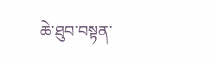ཆེ་ཐུབ་བསྟན་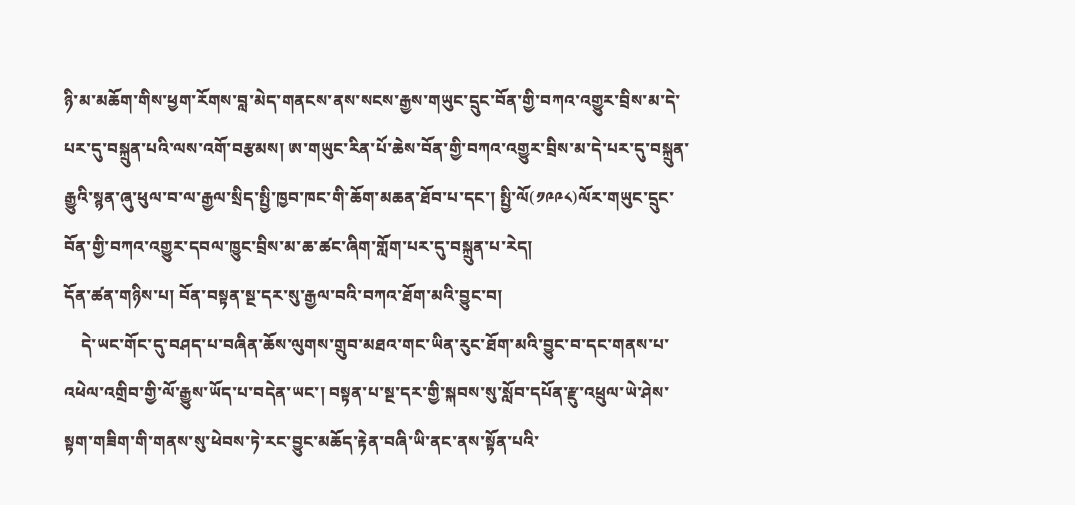ཉི་མ་མཆོག་གིས་ཕྱག་རོགས་བླ་མེད་གནངས་ནས་སངས་རྒྱས་གཡུང་དྲུང་བོན་གྱི་བཀའ་འགྱུར་བྲིས་མ་དེ་པར་དུ་བསྐྲུན་པའི་ལས་འགོ་བརྩམས། ཨ་གཡུང་རིན་པོ་ཆེས་བོན་གྱི་བཀའ་འགྱུར་བྲིས་མ་དེ་པར་དུ་བསྐྲུན་རྒྱུའི་སྙན་ཞུ་ཕུལ་བ་ལ་རྒྱལ་སྲིད་སྤྱི་ཁྱབ་ཁང་གི་ཆོག་མཆན་ཐོབ་པ་དང་། སྤྱི་ལོ(༡༩༩༨)ལོར་གཡུང་དྲུང་བོན་གྱི་བཀའ་འགྱུར་དབལ་ཁྱུང་བྲིས་མ་ཆ་ཚང་ཞིག་གློག་པར་དུ་བསྐྲུན་པ་རེད།
དོན་ཚན་གཉིས་པ། བོན་བསྟན་སྔ་དར་སུ་རྒྱལ་བའི་བཀའ་ཐོག་མའི་བྱུང་བ།
    དེ་ཡང་གོང་དུ་བཤད་པ་བཞིན་ཆོས་ལུགས་གྲུབ་མཐའ་གང་ཡིན་རུང་ཐོག་མའི་བྱུང་བ་དང་གནས་པ་འཕེལ་འགྲིབ་གྱི་ལོ་རྒྱུས་ཡོད་པ་བདེན་ཡང་། བསྟན་པ་སྔ་དར་གྱི་སྐབས་སུ་སློབ་དཔོན་རྫུ་འཕྲུལ་ཡེ་ཤེས་སྟག་གཟིག་གི་གནས་སུ་ཕེབས་ཏེ་རང་བྱུང་མཆོད་རྟེན་བཞི་ཡི་ནང་ནས་སྟོན་པའི་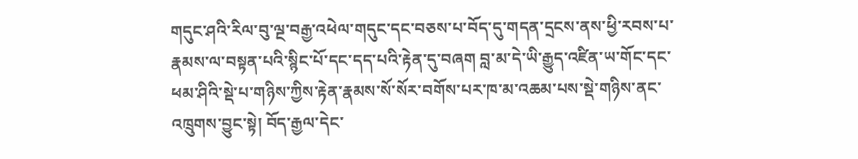གདུང་ཤའི་རིལ་བུ་ལྔ་བརྒྱ་འཕེལ་གདུང་དང་བཅས་པ་བོད་དུ་གདན་དྲངས་ནས་ཕྱི་རབས་པ་རྣམས་ལ་བསྟན་པའི་སྙིང་པོ་དང་དད་པའི་རྟེན་དུ་བཞག བླ་མ་དེ་ཡི་རྒྱུད་འཛིན་ཡ་གོང་དང་ཕམ་ཤིའི་སྡེ་པ་གཉིས་ཀྱིས་རྟེན་རྣམས་སོ་སོར་བགོས་པར་ཁ་མ་འཆམ་པས་སྡེ་གཉིས་ནང་འཁྲུགས་བྱུང་སྟེ། བོད་རྒྱལ་དེང་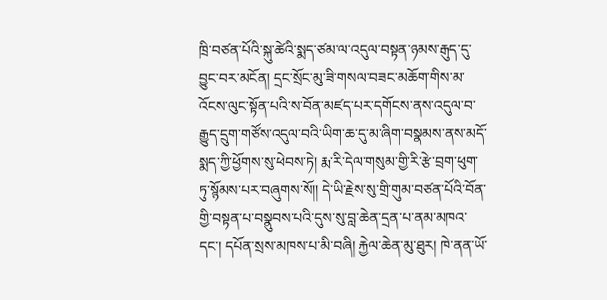ཁྲི་བཙན་པོའི་སྐུ་ཚེའི་སྨད་ཙམ་ལ་འདུལ་བསྟན་ཉམས་རྒུད་དུ་བྱུང་བར་མངོན། དྲང་སྲོང་མུ་ཟི་གསལ་བཟང་མཆོག་གིས་མ་འོངས་ལུང་སྟོན་པའི་ས་བོན་མཛད་པར་དགོངས་ནས་འདུལ་བ་རྒྱུད་དྲུག་གཙོས་འདུལ་བའི་ཡིག་ཆ་དུ་མ་ཞིག་བསྣམས་ནས་མདོ་སྨད་ཀྱི་ཕྱོགས་སུ་ཕེབས་ཏེ། རྨ་རི་དེལ་གསུམ་གྱི་རི་རྩེ་བྲག་ཕུག་ཏུ་སྙོམས་པར་བཞུགས་སོ།། དེ་ཡི་རྗེས་སུ་གྲི་གུམ་བཙན་པོའི་བོན་གྱི་བསྟན་པ་བསྣུབས་པའི་དུས་སུ་བླ་ཆེན་དྲན་པ་ནམ་མཁའ་དང་། དཔོན་སྲས་མཁས་པ་མི་བཞི། རྐྱེལ་ཆེན་མུ་ཐུར། ཁེ་ནན་ཡོ་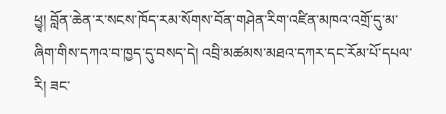ཕྱྭ། བློན་ཆེན་ར་སངས་ཁོད་རམ་སོགས་བོན་གཤེན་རིག་འཛིན་མཁའ་འགྲོ་དུ་མ་ཞིག་གིས་དཀའ་བ་ཁྱད་དུ་བསད་དེ། འབྲི་མཚམས་མཐའ་དཀར་དང་རོམ་པོ་དཔལ་རི། ཟང་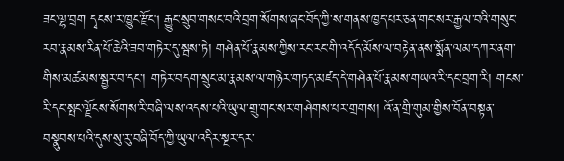ཟང་ལྷ་བྲག དྭངས་ར་ཁྱུང་རྫོང། རྒྱུང་སྲུབ་གསང་བའི་བྲག་སོགས་ཞང་བོད་ཀྱི་ས་གནས་ཁྱད་པར་ཅན་གང་སར་རྒྱལ་བའི་གསུང་རབ་རྣམས་རིན་པོ་ཆེའི་ཟབ་གཏེར་དུ་སྦས་ཏེ། གཤེན་པོ་རྣམས་ཀྱིས་རང་རང་གི་འདོད་མོས་ལ་བརྟེན་ནས་སྨོན་ལམ་དཀར་ནག་གིས་མཚམས་སྦྱར་བ་དང་། གཏེར་བདག་སྲུང་མ་རྣམས་ལ་གཉེར་གཏད་མཛད་དེ་གཤེན་པོ་རྣམས་གཡའ་རི་དང་བྲག་རི། གངས་རི་དང་སྤང་ལྗོངས་སོགས་རི་བཞི་ལས་འདས་པའི་ཡུལ་གྲུ་གང་སར་གཤེགས་པར་གྲགས། འོ་ན་གྲི་གུམ་གྱིས་བོན་བསྟན་བསྣུབས་པའི་དུས་སུ་རུ་བཞི་བོད་ཀྱི་ཡུལ་འདིར་སྔར་དར་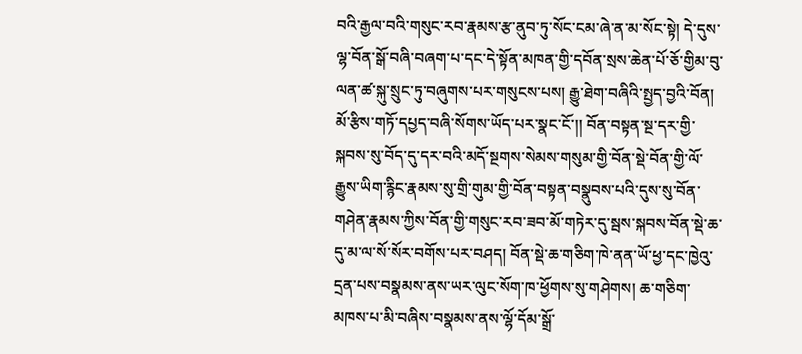བའི་རྒྱལ་བའི་གསུང་རབ་རྣམས་རྩ་ནུབ་ཏུ་སོང་ངམ་ཞེ་ན་མ་སོང་སྟེ། དེ་དུས་ལྷ་བོན་སྒོ་བཞི་བཞག་པ་དང་དེ་སྟོན་མཁན་གྱི་དབོན་སྲས་ཆེན་པོ་ཅོ་གྱིམ་བུ་ལན་ཚ་སྐུ་སྲུང་ཏུ་བཞུགས་པར་གསུངས་པས། རྒྱུ་ཐེག་བཞིའི་སྤྱད་བྱའི་བོན། མོ་རྩིས་གཏོ་དཔྱད་བཞི་སོགས་ཡོད་པར་སྣང་ངོ་།། བོན་བསྟན་སྔ་དར་གྱི་སྐབས་སུ་བོད་དུ་དར་བའི་མདོ་སྔགས་སེམས་གསུམ་གྱི་བོན་སྡེ་བོན་གྱི་ལོ་རྒྱུས་ཡིག་རྙིང་རྣམས་སུ་གྲི་གུམ་གྱི་བོན་བསྟན་བསྣུབས་པའི་དུས་སུ་བོན་གཤེན་རྣམས་ཀྱིས་བོན་གྱི་གསུང་རབ་ཟབ་མོ་གཏེར་དུ་སྦས་སྐབས་བོན་སྡེ་ཆ་དུ་མ་ལ་སོ་སོར་བགོས་པར་བཤད། བོན་སྡེ་ཆ་གཅིག་ཁེ་ནན་ཡོ་ཕྱ་དང་ཁྱེའུ་དྲན་པས་བསྣམས་ནས་ཡར་ལུང་སོག་ཁ་ཕྱོགས་སུ་གཤེགས། ཆ་གཅིག་མཁས་པ་མི་བཞིས་བསྣམས་ནས་ལྷོ་དོམ་སྒྲོ་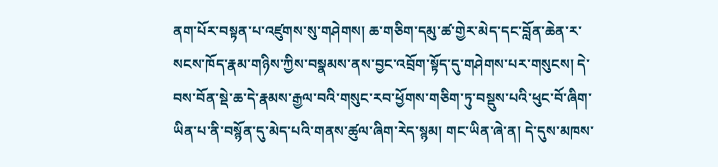ནག་པོར་བསྟན་པ་འཛུགས་སུ་གཤེགས། ཆ་གཅིག་དམུ་ཚ་གྱེར་མེད་དང་བློན་ཆེན་ར་སངས་ཁོད་རྣམ་གཉིས་ཀྱིས་བསྣམས་ནས་བྱང་འབྲོག་སྟོད་དུ་གཤེགས་པར་གསུངས། དེ་བས་བོན་སྡེ་ཆ་དེ་རྣམས་རྒྱལ་བའི་གསུང་རབ་ཕྱོགས་གཅིག་ཏུ་བསྡུས་པའི་ཕུང་བོ་ཞིག་ཡིན་པ་ནི་བསྙོན་དུ་མེད་པའི་གནས་ཚུལ་ཞིག་རེད་སྙམ། གང་ཡིན་ཞེ་ན། དེ་དུས་མཁས་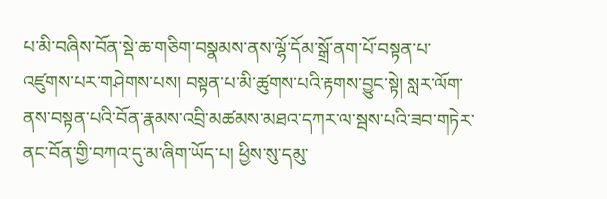པ་མི་བཞིས་བོན་སྡེ་ཆ་གཅིག་བསྣམས་ནས་ལྷོ་དོམ་སྒྲོ་ནག་པོ་བསྟན་པ་འཛུགས་པར་གཤེགས་པས། བསྟན་པ་མི་ཚུགས་པའི་རྟགས་བྱུང་སྟེ། སླར་ལོག་ནས་བསྟན་པའི་བོན་རྣམས་འབྲི་མཚམས་མཐའ་དཀར་ལ་སྦས་པའི་ཟབ་གཏེར་ནང་བོན་གྱི་བཀའ་དུ་མ་ཞིག་ཡོད་པ། ཕྱིས་སུ་དམུ་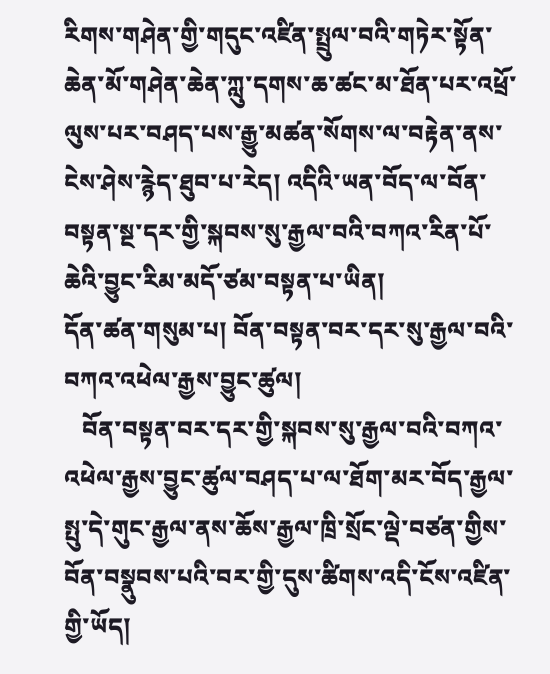རིགས་གཤེན་གྱི་གདུང་འཛིན་སྤྲུལ་བའི་གཏེར་སྟོན་ཆེན་མོ་གཤེན་ཆེན་ཀླུ་དགས་ཆ་ཚང་མ་ཐོན་པར་འཕྲོ་ལུས་པར་བཤད་པས་རྒྱུ་མཚན་སོགས་ལ་བརྟེན་ནས་ངེས་ཤེས་རྙེད་ཐུབ་པ་རེད། འདིའི་ཡན་བོད་ལ་བོན་བསྟན་སྔ་དར་གྱི་སྐབས་སུ་རྒྱལ་བའི་བཀའ་རིན་པོ་ཆེའི་བྱུང་རིམ་མདོ་ཙམ་བསྟན་པ་ཡིན།
དོན་ཚན་གསུམ་པ། བོན་བསྟན་བར་དར་སུ་རྒྱལ་བའི་བཀའ་འཕེལ་རྒྱས་བྱུང་ཚུལ།
   བོན་བསྟན་བར་དར་གྱི་སྐབས་སུ་རྒྱལ་བའི་བཀའ་འཕེལ་རྒྱས་བྱུང་ཚུལ་བཤད་པ་ལ་ཐོག་མར་བོད་རྒྱལ་སྤུ་དེ་གུང་རྒྱལ་ནས་ཆོས་རྒྱལ་ཁྲི་སྲོང་ལྡེ་བཙན་གྱིས་བོན་བསྣུབས་པའི་བར་གྱི་དུས་ཚིགས་འདི་ངོས་འཛིན་གྱི་ཡོད།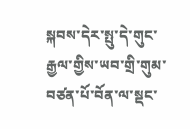སྐབས་དེར་སྤུ་དེ་གུང་རྒྱལ་གྱིས་ཡབ་གྲི་གུམ་བཙན་པོ་བོན་ལ་སྡང་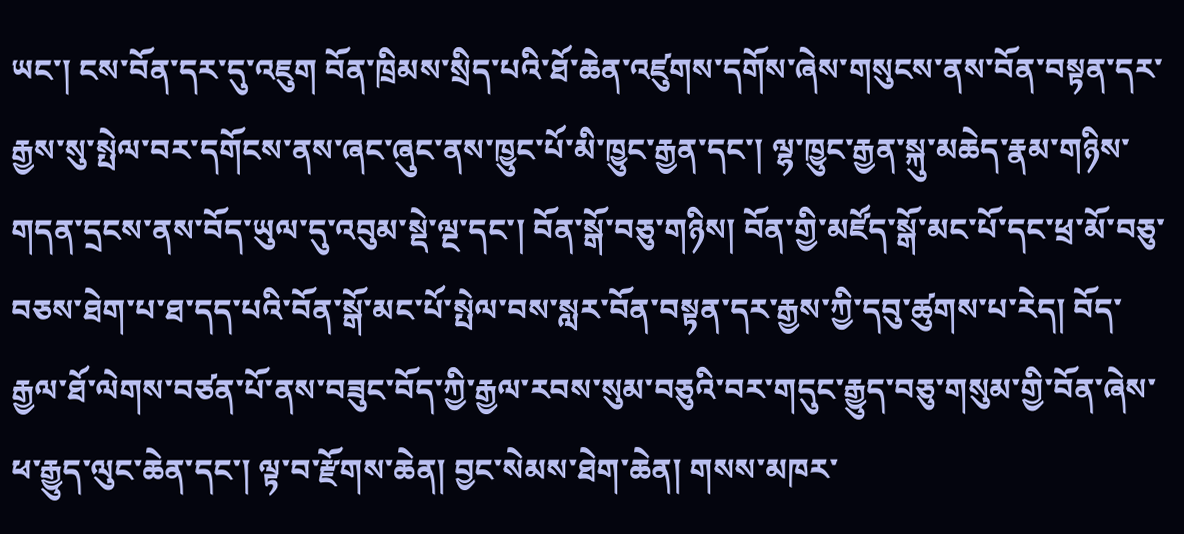ཡང་། ངས་བོན་དར་དུ་འཇུག བོན་ཁྲིམས་སྲིད་པའི་ཐོ་ཆེན་འཛུགས་དགོས་ཞེས་གསུངས་ནས་བོན་བསྟན་དར་རྒྱས་སུ་སྤེལ་བར་དགོངས་ནས་ཞང་ཞུང་ནས་ཁྱུང་པོ་མི་ཁྱུང་རྒྱན་དང་། ལྷ་ཁྱུང་རྒྱན་སྐུ་མཆེད་རྣམ་གཉིས་གདན་དྲངས་ནས་བོད་ཡུལ་དུ་འབུམ་སྡེ་ལྔ་དང་། བོན་སྒོ་བཅུ་གཉིས། བོན་གྱི་མཛོད་སྒོ་མང་པོ་དང་ཕྲ་མོ་བཅུ་བཅས་ཐེག་པ་ཐ་དད་པའི་བོན་སྒོ་མང་པོ་སྤེལ་བས་སླར་བོན་བསྟན་དར་རྒྱས་ཀྱི་དབུ་ཚུགས་པ་རེད། བོད་རྒྱལ་ཐོ་ལེགས་བཙན་པོ་ནས་བཟུང་བོད་ཀྱི་རྒྱལ་རབས་སུམ་བཅུའི་བར་གདུང་རྒྱུད་བཅུ་གསུམ་གྱི་བོན་ཞེས་ཕ་རྒྱུད་ལུང་ཆེན་དང་། ལྟ་བ་རྫོགས་ཆེན། བྱང་སེམས་ཐེག་ཆེན། གསས་མཁར་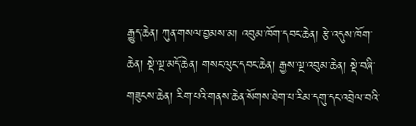རྒྱུད་ཆེན། ཀུན་གསལ་བྱམས་མ། འབུམ་ཁོག་དབང་ཆེན། རྩེ་འདུས་ཁོག་ཆེན། སྡེ་ལྔ་མདོ་ཆེན། གསང་ལུང་དབང་ཆེན། རྒྱས་ལྔ་འབུམ་ཆེན། སྡེ་བཞི་གཟུངས་ཆེན། རིག་པའི་གནས་ཆེན་སོགས་ཐེག་པ་རིམ་དགུ་དང་འབྲེལ་བའི་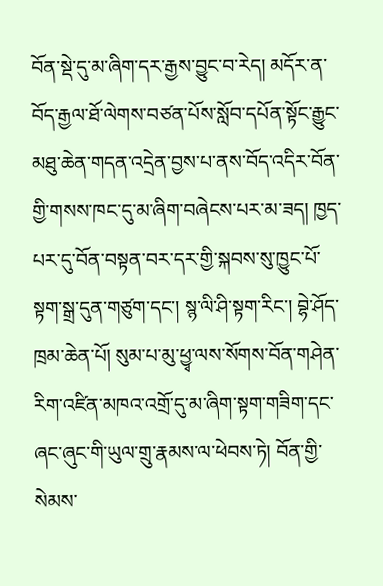བོན་སྡེ་དུ་མ་ཞིག་དར་རྒྱས་བྱུང་བ་རེད། མདོར་ན་བོད་རྒྱལ་ཐོ་ལེགས་བཙན་པོས་སློབ་དཔོན་སྟོང་རྒྱུང་མཐུ་ཆེན་གདན་འདྲེན་བྱས་པ་ནས་བོད་འདིར་བོན་གྱི་གསས་ཁང་དུ་མ་ཞིག་བཞེངས་པར་མ་ཟད། ཁྱད་པར་དུ་བོན་བསྟན་བར་དར་གྱི་སྐབས་སུ་ཁྱུང་པོ་སྟག་སྒྲ་དུན་གཙུག་དང་། སྙ་ལི་ཤི་སྟག་རིང་། བྷེ་ཤོད་ཁྲམ་ཆེན་པོ། སུམ་པ་མུ་ཕྱྭ་ལས་སོགས་བོན་གཤེན་རིག་འཛིན་མཁའ་འགྲོ་དུ་མ་ཞིག་སྟག་གཟིག་དང་ཞང་ཞུང་གི་ཡུལ་གྲུ་རྣམས་ལ་ཕེབས་ཏེ། བོན་གྱི་སེམས་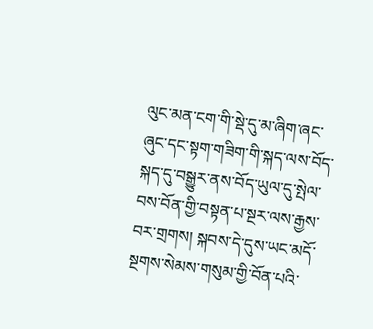ལུང་མན་ངག་གི་སྡེ་དུ་མ་ཞིག་ཞང་ཞུང་དང་སྟག་གཟིག་གི་སྐད་ལས་བོད་སྐད་དུ་བསྒྱུར་ནས་བོད་ཡུལ་དུ་སྤེལ་བས་བོན་གྱི་བསྟན་པ་སྔར་ལས་རྒྱས་བར་གྲགས། སྐབས་དེ་དུས་ཡང་མདོ་སྔགས་སེམས་གསུམ་གྱི་བོན་པའི་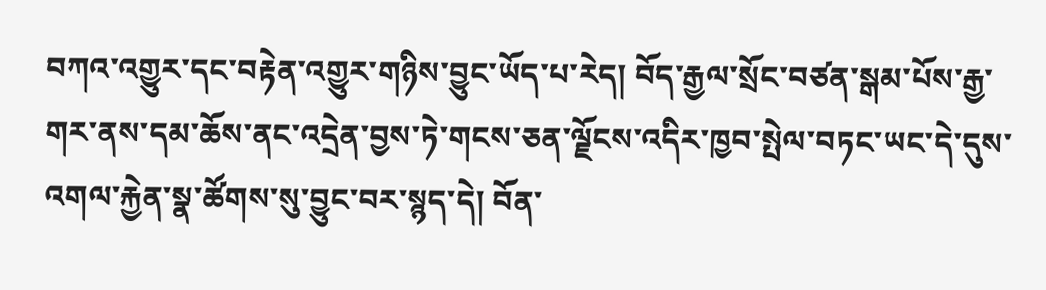བཀའ་འགྱུར་དང་བརྟེན་འགྱུར་གཉིས་བྱུང་ཡོད་པ་རེད། བོད་རྒྱལ་སྲོང་བཙན་སྒམ་པོས་རྒྱ་གར་ནས་དམ་ཆོས་ནང་འདྲེན་བྱས་ཏེ་གངས་ཅན་ལྗོངས་འདིར་ཁྱབ་སྤེལ་བཏང་ཡང་དེ་དུས་འགལ་རྐྱེན་སྣ་ཚོགས་སུ་བྱུང་བར་སྙད་དེ། བོན་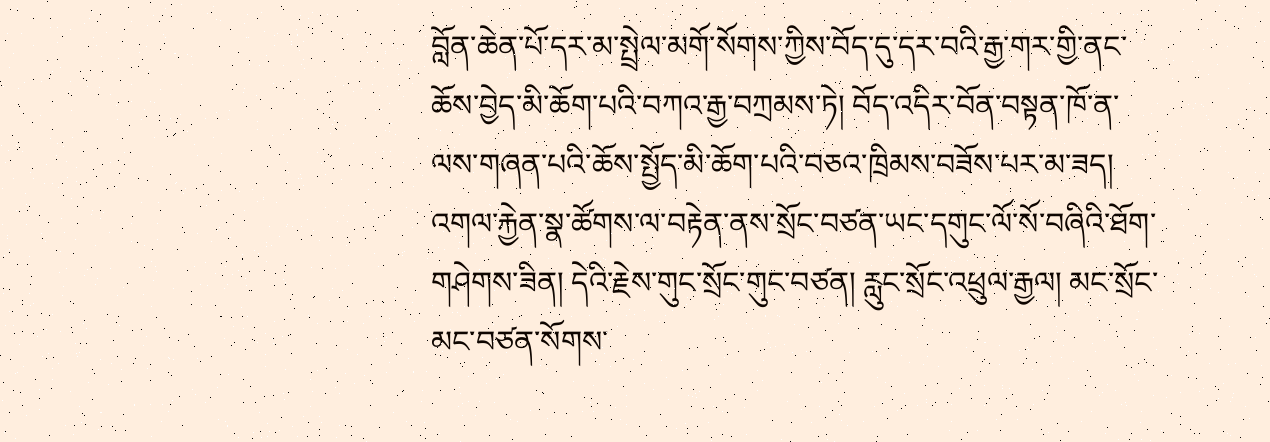བློན་ཆེན་པོ་དར་མ་སྤྲེལ་མགོ་སོགས་ཀྱིས་བོད་དུ་དར་བའི་རྒྱ་གར་གྱི་ནང་ཆོས་བྱེད་མི་ཆོག་པའི་བཀའ་རྒྱ་བཀྲམས་ཏེ། བོད་འདིར་བོན་བསྟན་ཁོ་ན་ལས་གཞན་པའི་ཆོས་སྤྱོད་མི་ཆོག་པའི་བཅའ་ཁྲིམས་བཟོས་པར་མ་ཟད། འགལ་རྐྱེན་སྣ་ཚོགས་ལ་བརྟེན་ནས་སྲོང་བཙན་ཡང་དགུང་ལོ་སོ་བཞིའི་ཐོག་གཤེགས་ཟིན། དེའི་རྗེས་གུང་སྲོང་གུང་བཙན། རླུང་སྲོང་འཕྲུལ་རྒྱལ། མང་སྲོང་མང་བཙན་སོགས་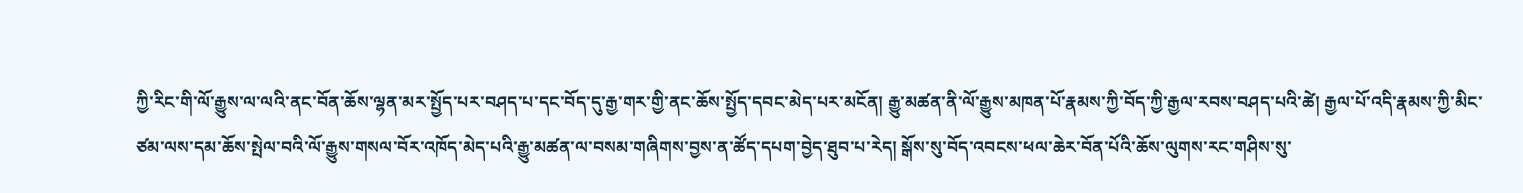ཀྱི་རིང་གི་ལོ་རྒྱུས་ལ་ལའི་ནང་བོན་ཆོས་ལྷན་མར་སྤྱོད་པར་བཤད་པ་དང་བོད་དུ་རྒྱ་གར་གྱི་ནང་ཆོས་སྤྱོད་དབང་མེད་པར་མངོན། རྒྱུ་མཚན་ནི་ལོ་རྒྱུས་མཁན་པོ་རྣམས་ཀྱི་བོད་ཀྱི་རྒྱལ་རབས་བཤད་པའི་ཚེ། རྒྱལ་པོ་འདི་རྣམས་ཀྱི་མིང་ཙམ་ལས་དམ་ཆོས་སྤེལ་བའི་ལོ་རྒྱུས་གསལ་བོར་འཁོད་མེད་པའི་རྒྱུ་མཚན་ལ་བསམ་གཞིགས་བྱས་ན་ཚོད་དཔག་བྱེད་ཐུབ་པ་རེད། སྒོས་སུ་བོད་འབངས་ཕལ་ཆེར་བོན་པོའི་ཆོས་ལུགས་རང་གཤིས་སུ་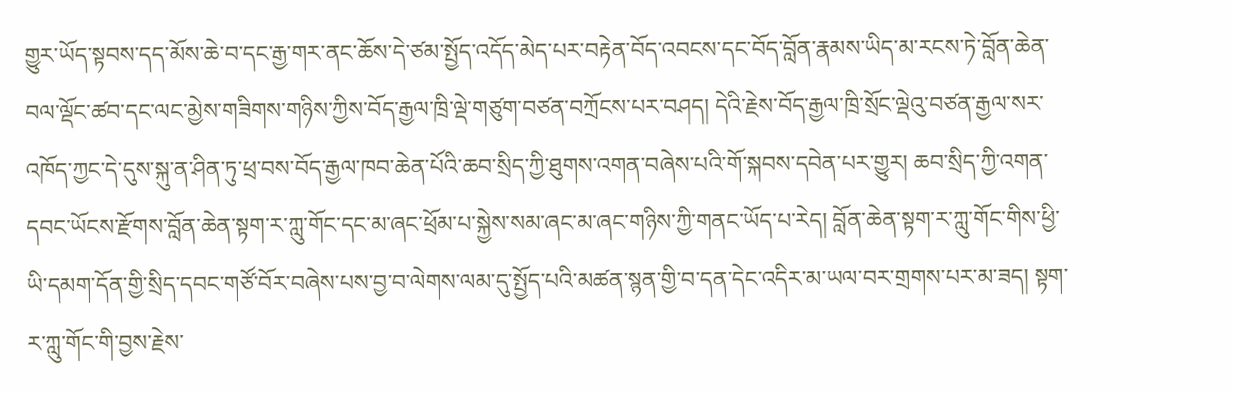གྱུར་ཡོད་སྟབས་དད་མོས་ཆེ་བ་དང་རྒྱ་གར་ནང་ཆོས་དེ་ཙམ་སྤྱོད་འདོད་མེད་པར་བརྟེན་བོད་འབངས་དང་བོད་བློན་རྣམས་ཡིད་མ་རངས་ཏེ་བློན་ཆེན་བལ་ལྡོང་ཚབ་དང་ལང་མྱེས་གཟིགས་གཉིས་ཀྱིས་བོད་རྒྱལ་ཁྲི་ལྡེ་གཙུག་བཙན་བཀྲོངས་པར་བཤད། དེའི་རྗེས་བོད་རྒྱལ་ཁྲི་སྲོང་ལྡེའུ་བཙན་རྒྱལ་སར་འཁོད་ཀྱང་དེ་དུས་སྐུ་ན་ཤིན་ཏུ་ཕྲ་བས་བོད་རྒྱལ་ཁབ་ཆེན་པོའི་ཆབ་སྲིད་ཀྱི་ཐུགས་འགན་བཞེས་པའི་གོ་སྐབས་དབེན་པར་གྱུར། ཆབ་སྲིད་ཀྱི་འགན་དབང་ཡོངས་རྫོགས་བློན་ཆེན་སྟག་ར་ཀླུ་གོང་དང་མ་ཞང་ཕྲོམ་པ་སྐྱེས་སམ་ཞང་མ་ཞང་གཉིས་ཀྱི་གནང་ཡོད་པ་རེད། བློན་ཆེན་སྟག་ར་ཀླུ་གོང་གིས་ཕྱི་ཡི་དམག་དོན་གྱི་སྲིད་དབང་གཙོ་བོར་བཞེས་པས་བྱ་བ་ལེགས་ལམ་དུ་སྤྱོད་པའི་མཚན་སྙན་གྱི་བ་དན་དེང་འདིར་མ་ཡལ་བར་གྲགས་པར་མ་ཟད། སྟག་ར་ཀླུ་གོང་གི་བྱས་རྗེས་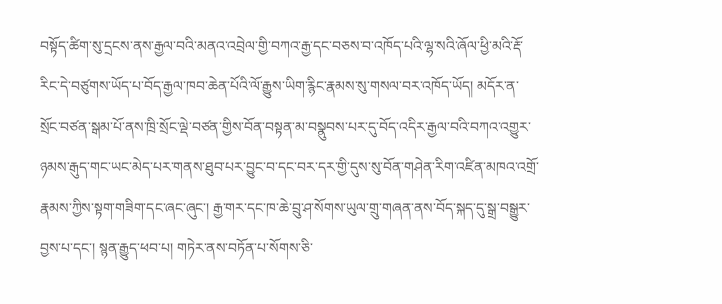བསྟོད་ཚིག་སུ་དྲངས་ནས་རྒྱལ་བའི་མནའ་འབྲེལ་གྱི་བཀའ་རྒྱ་དང་བཅས་བ་འཁོད་པའི་ལྷ་སའི་ཞོལ་ཕྱི་མའི་རྡོ་རིང་དེ་བཙུགས་ཡོད་པ་བོད་རྒྱལ་ཁབ་ཆེན་པོའི་ལོ་རྒྱུས་ཡིག་རྙིང་རྣམས་སུ་གསལ་བར་འཁོད་ཡོད། མདོར་ན་སྲོང་བཙན་སྒམ་པོ་ནས་ཁྲི་སྲོང་ལྡེ་བཙན་གྱིས་བོན་བསྟན་མ་བསྣུབས་པར་དུ་བོད་འདིར་རྒྱལ་བའི་བཀའ་འགྱུར་ཉམས་རྒུད་གང་ཡང་མེད་པར་གནས་ཐུབ་པར་བྱུང་བ་དང་བར་དར་གྱི་དུས་སུ་བོན་གཤེན་རིག་འཛིན་མཁའ་འགྲོ་རྣམས་ཀྱིས་སྟག་གཟིག་དང་ཞང་ཞུང་། རྒྱ་གར་དང་ཁ་ཆེ་བྲུ་ཤ་སོགས་ཡུལ་གྲུ་གཞན་ནས་བོད་སྐད་དུ་སྒྲ་བསྒྱུར་བྱས་པ་དང་། སྙན་རྒྱུད་ཕབ་པ། གཏེར་ནས་བཏོན་པ་སོགས་ཅི་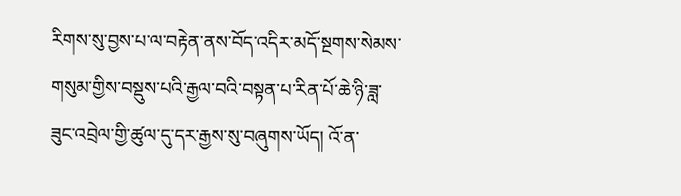རིགས་སུ་བྱས་པ་ལ་བརྟེན་ནས་བོད་འདིར་མདོ་སྔགས་སེམས་གསུམ་གྱིས་བསྡུས་པའི་རྒྱལ་བའི་བསྟན་པ་རིན་པོ་ཆེ་ཉི་ཟླ་ཟུང་འབྲེལ་གྱི་ཚུལ་དུ་དར་རྒྱས་སུ་བཞུགས་ཡོད། འོ་ན་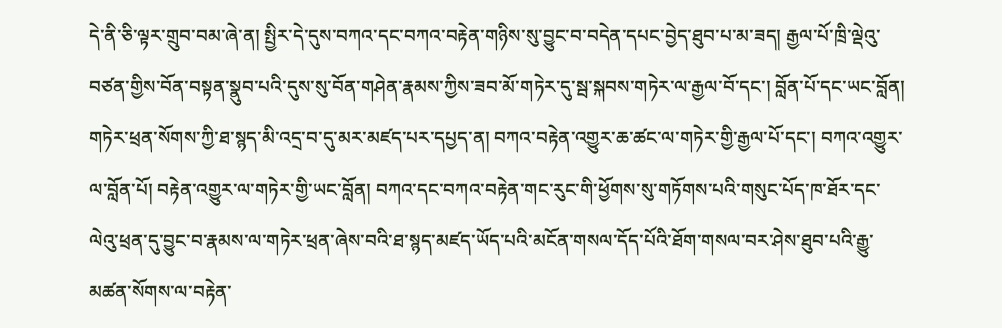དེ་ནི་ཅི་ལྟར་གྲུབ་བམ་ཞེ་ན། སྤྱིར་དེ་དུས་བཀའ་དང་བཀའ་བརྟེན་གཉིས་སུ་བྱུང་བ་བདེན་དཔང་བྱེད་ཐུབ་པ་མ་ཟད། རྒྱལ་པོ་ཁྲི་ལྡེའུ་བཙན་གྱིས་བོན་བསྟན་སྣུབ་པའི་དུས་སུ་བོན་གཤེན་རྣམས་ཀྱིས་ཟབ་མོ་གཏེར་དུ་སྦ་སྐབས་གཏེར་ལ་རྒྱལ་བོ་དང་། བློན་པོ་དང་ཡང་བློན། གཏེར་ཕྲན་སོགས་ཀྱི་ཐ་སྙད་མི་འདྲ་བ་དུ་མར་མཛད་པར་དཔྱད་ན། བཀའ་བརྟེན་འགྱུར་ཆ་ཚང་ལ་གཏེར་གྱི་རྒྱལ་པོ་དང་། བཀའ་འགྱུར་ལ་བློན་པོ། བརྟེན་འགྱུར་ལ་གཏེར་གྱི་ཡང་བློན། བཀའ་དང་བཀའ་བརྟེན་གང་རུང་གི་ཕྱོགས་སུ་གཏོགས་པའི་གསུང་པོད་ཁ་ཐོར་དང་ལེའུ་ཕྲན་དུ་བྱུང་བ་རྣམས་ལ་གཏེར་ཕྲན་ཞེས་བའི་ཐ་སྙད་མཛད་ཡོད་པའི་མངོན་གསལ་དོད་པོའི་ཐོག་གསལ་བར་ཤེས་ཐུབ་པའི་རྒྱུ་མཚན་སོགས་ལ་བརྟེན་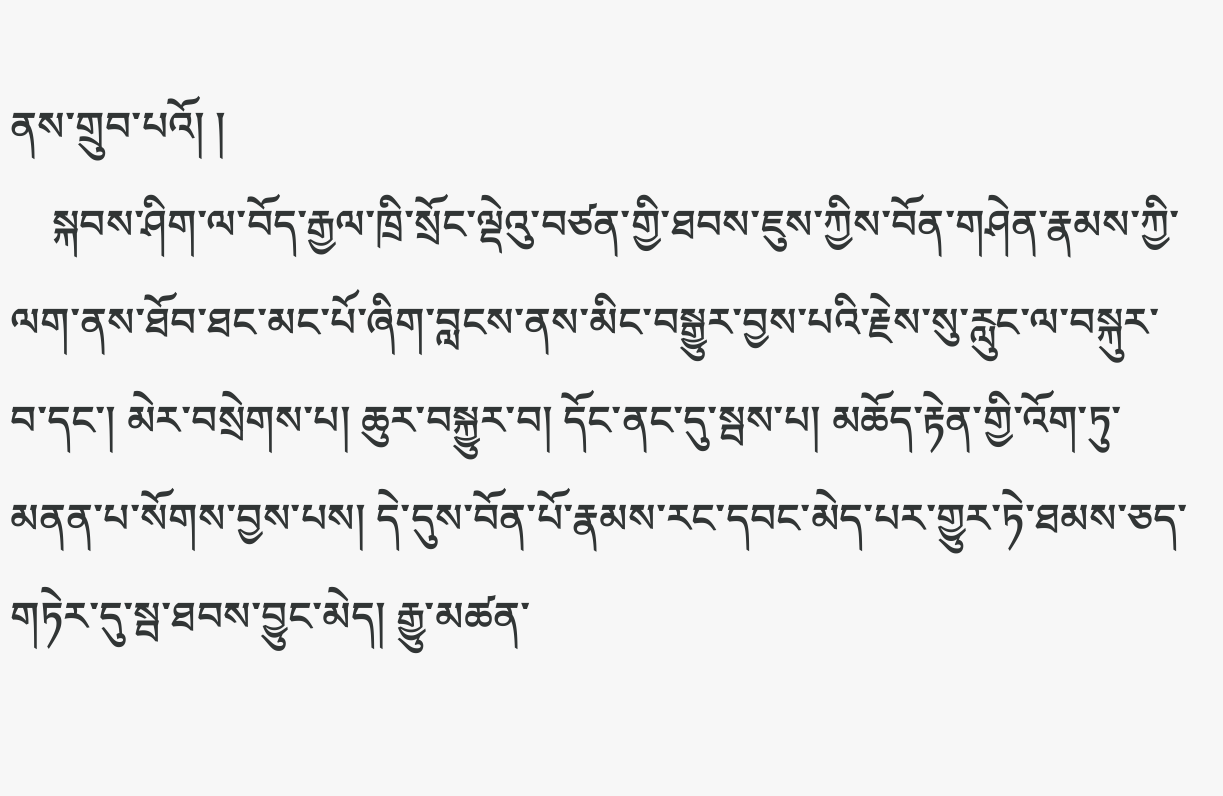ནས་གྲུབ་པའོ། །
    སྐབས་ཤིག་ལ་བོད་རྒྱལ་ཁྲི་སྲོང་ལྡེའུ་བཙན་གྱི་ཐབས་ཇུས་ཀྱིས་བོན་གཤེན་རྣམས་ཀྱི་ལག་ནས་ཐོབ་ཐང་མང་པོ་ཞིག་བླངས་ནས་མིང་བསྒྱུར་བྱས་པའི་རྗེས་སུ་རླུང་ལ་བསྐུར་བ་དང་། མེར་བསྲེགས་པ། ཆུར་བསྐྱུར་བ། དོང་ནང་དུ་སྦས་པ། མཆོད་རྟེན་གྱི་འོག་ཏུ་མནན་པ་སོགས་བྱས་པས། དེ་དུས་བོན་པོ་རྣམས་རང་དབང་མེད་པར་གྱུར་ཏེ་ཐམས་ཅད་གཏེར་དུ་སྦ་ཐབས་བྱུང་མེད། རྒྱུ་མཚན་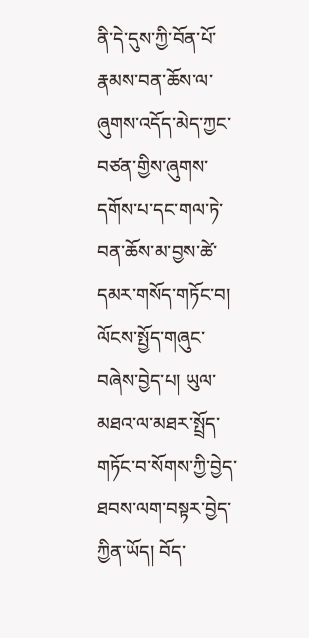ནི་དེ་དུས་ཀྱི་བོན་པོ་རྣམས་བན་ཆོས་ལ་ཞུགས་འདོད་མེད་ཀྱང་བཙན་གྱིས་ཞུགས་དགོས་པ་དང་གལ་ཏེ་བན་ཆོས་མ་བྱས་ཚེ་དམར་གསོད་གཏོང་བ། ལོངས་སྤྱོད་གཞུང་བཞེས་བྱེད་པ། ཡུལ་མཐའ་ལ་མཐར་སྤྲོད་གཏོང་བ་སོགས་ཀྱི་བྱེད་ཐབས་ལག་བསྟར་བྱེད་ཀྱིན་ཡོད། བོད་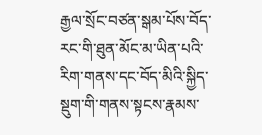རྒྱལ་སྲོང་བཙན་སྒམ་པོས་བོད་རང་གི་ཐུན་མོང་མ་ཡིན་པའི་རིག་གནས་དང་བོད་མིའི་སྐྱིད་སྡུག་གི་གནས་སྟངས་རྣམས་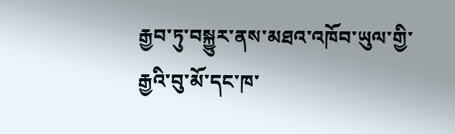རྒྱབ་ཏུ་བསྐྱུར་ནས་མཐའ་འཁོབ་ཡུལ་གྱི་རྒྱའི་བུ་མོ་དང་ཁ་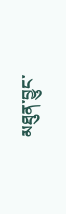མཐུན་བྱུང་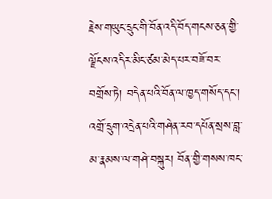རྗེས་གཡུང་དྲུང་གི་བོན་འདི་བོད་གངས་ཅན་གྱི་ལྗོངས་འདིར་མིང་ཙམ་མེད་པར་བཟོ་བར་བགྲོས་ཏེ། བདེན་པའི་བོན་ལ་ཁྱད་གསོད་དང་། འགྲོ་དྲུག་འདྲེན་པའི་གཤེན་རབ་དཔོན་སྲས་བླ་མ་རྣམས་ལ་གཤེ་བསྐུར། བོན་གྱི་གསས་ཁང་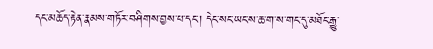དང་མཆོད་རྟེན་རྣམས་གཏོར་བཤིགས་བྱས་པ་དང་། དེང་སང་ཡང་ས་ཆ་ག་ས་གང་དུ་མཐོང་རྒྱུ་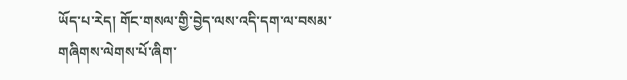ཡོད་པ་རེད། གོང་གསལ་གྱི་བྱེད་ལས་འདི་དག་ལ་བསམ་གཞིགས་ལེགས་པོ་ཞིག་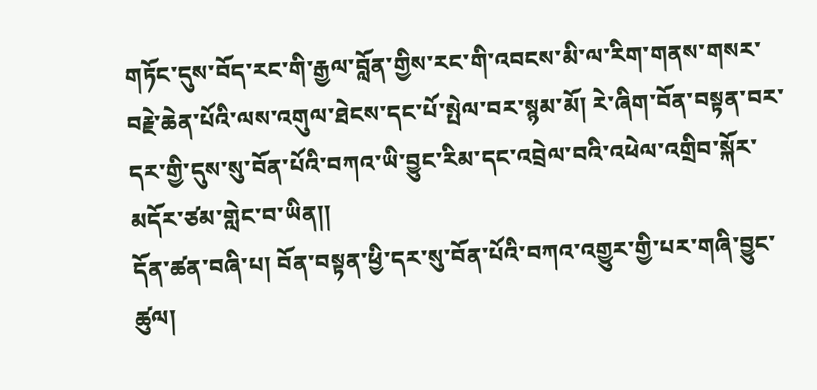གཏོང་དུས་བོད་རང་གི་རྒྱལ་བློན་གྱིས་རང་གི་འབངས་མི་ལ་རིག་གནས་གསར་བརྗེ་ཆེན་པོའི་ལས་འགུལ་ཐེངས་དང་པོ་སྤེལ་བར་སྙམ་མོ། རེ་ཞིག་བོན་བསྟན་བར་དར་གྱི་དུས་སུ་བོན་པོའི་བཀའ་ཡི་བྱུང་རིམ་དང་འབྲེལ་བའི་འཕེལ་འགྲིབ་སྐོར་མདོར་ཙམ་གླེང་བ་ཡིན།།
དོན་ཚན་བཞི་པ། བོན་བསྟན་ཕྱི་དར་སུ་བོན་པོའི་བཀའ་འགྱུར་གྱི་པར་གཞི་བྱུང་ཚུལ།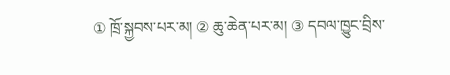① ཁྲོ་སྐྱབས་པར་མ། ② ཆུ་ཆེན་པར་མ། ③ དབལ་ཁྱུང་བྲིས་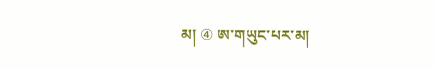མ། ④ ཨ་གཡུང་པར་མ།